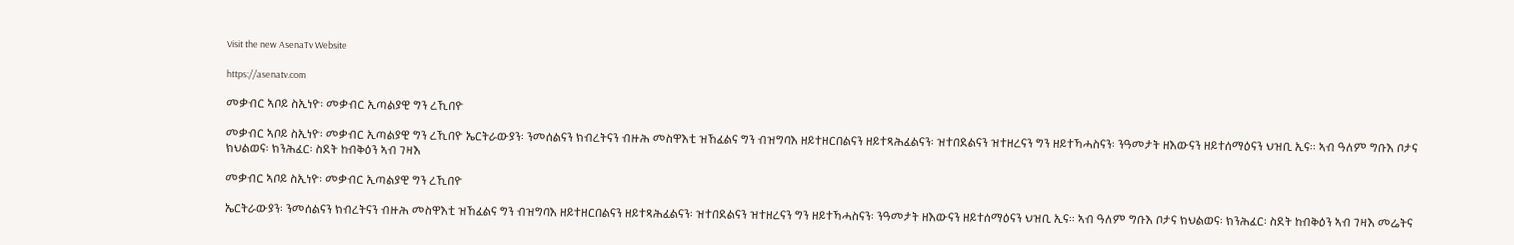Visit the new AsenaTv Website

https://asenatv.com

መቃብር ኣቦይ ስኢነዮ፡ መቃብር ኢጣልያዊ ግን ረኺበዮ

መቃብር ኣቦይ ስኢነዮ፡ መቃብር ኢጣልያዊ ግን ረኺበዮ ኤርትራውያን፡ ንመሰልናን ክብረትናን ብዙሕ መስዋእቲ ዝኸፈልና ግን ብዝግባእ ዘይተዘርበልናን ዘይተጻሕፈልናን፡ ዝተበደልናን ዝተዘረናን ግን ዘይተኻሓስናን፡ ንዓመታት ዘእውናን ዘይተሰማዕናን ህዝቢ ኢና። ኣብ ዓለም ግቡእ ቦታና ክህልወና፡ ክንሕፈር፡ ስደት ከብቅዕን ኣብ ገዛእ

መቃብር ኣቦይ ስኢነዮ፡ መቃብር ኢጣልያዊ ግን ረኺበዮ

ኤርትራውያን፡ ንመሰልናን ክብረትናን ብዙሕ መስዋእቲ ዝኸፈልና ግን ብዝግባእ ዘይተዘርበልናን ዘይተጻሕፈልናን፡ ዝተበደልናን ዝተዘረናን ግን ዘይተኻሓስናን፡ ንዓመታት ዘእውናን ዘይተሰማዕናን ህዝቢ ኢና። ኣብ ዓለም ግቡእ ቦታና ክህልወና፡ ክንሕፈር፡ ስደት ከብቅዕን ኣብ ገዛእ መሬትና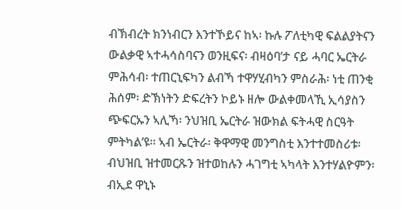ብኽብረት ክንነብርን እንተኾይና ከኣ፡ ኩሉ ፖለቲካዊ ፍልልያትናን ውልቃዊ ኣተሓሳስባናን ወንዚፍና፡ ብዛዕባ’ታ ናይ ሓባር ኤርትራ ምሕሳብ፡ ተጠርኒፍካን ልብኻ ተዋሃሂብካን ምስራሕ፡ ነቲ ጠንቂ ሕሰም፡ ድኽነትን ድፍረትን ኮይኑ ዘሎ ውልቀመላኺ ኢሳያስን ጭፍርኡን ኣሊኻ፡ ንህዝቢ ኤርትራ ዝውክል ፍትሓዊ ስርዓት ምትካል’ዩ። ኣብ ኤርትራ፡ ቅዋማዊ መንግስቲ እንተተመስሪቱ፡ ብህዝቢ ዝተመርጹን ዝተወከሉን ሓገግቲ ኣካላት እንተሃልዮምን፡ ብኢደ ዋኒኑ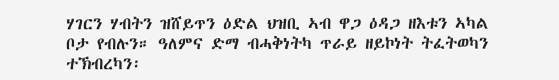ሃገርን ሃብትን ዝሸይጥን ዕድል ህዝቢ ኣብ ዋጋ ዕዳጋ ዘእቱን ኣካል ቦታ የብሉን። ዓለምና ድማ ብሓቅነትካ ጥራይ ዘይኮነት ትፈትወካን ተኽብረካን፡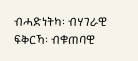ብሓድነትካ፡ ብሃገራዊ ፍቅርኻ፡ ብቁጠባዊ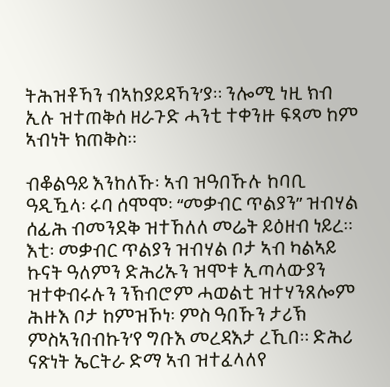ትሕዝቶኻን ብኣከያይዳኻን’ያ። ንሎሚ ነዚ ክብ ኢሉ ዝተጠቅሰ ዘራጉድ ሓንቲ ተቀንዙ ፍጻመ ከም ኣብነት ክጠቅስ።

ብቆልዓይ እንከለኹ፡ ኣብ ዝዓበኹሉ ከባቢ ዓዲዃላ፡ ሩባ ሰሞሞ፡ “መቃብር ጥልያን” ዝብሃል ሰፊሕ ብመንደቅ ዝተኸለለ መሬት ይዕዘብ ነይረ። እቲ፡ መቃብር ጥልያን ዝብሃል ቦታ ኣብ ካልኣይ ኩናት ዓለምን ድሕሪኡን ዝሞቱ ኢጣላውያን ዝተቀብሩሉን ንኽብሮም ሓወልቲ ዝተሃንጸሎም ሕዙእ ቦታ ከምዝኾነ፡ ምስ ዓበኹን ታሪኽ ምስኣንበብኩን’የ ግቡእ መረዳእታ ረኺበ። ድሕሪ ናጽነት ኤርትራ ድማ ኣብ ዝተፈላለየ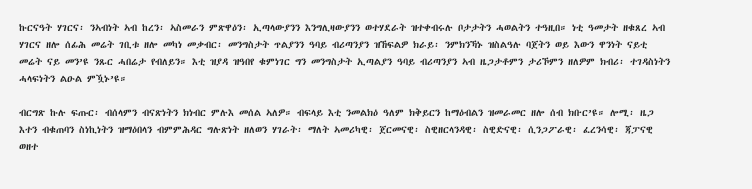ኩርናዓት ሃገርና፡ ንኣብነት ኣብ ከረን፡ ኣስመራን ምጽዋዕን፡ ኢጣላውያንን እንግሊዛውያንን ወተሃደራት ዝተቀብሩሉ ቦታታትን ሓወልትን ተዓዚበ። ነቲ ዓመታት ዘቁጸረ ኣብ ሃገርና ዘሎ ሰፊሕ መሬት ገቢቱ ዘሎ መካነ መቃብር፡ መንግስታት ጥልያንን ዓባይ ብሪጣንያን ዝኸፍልዎ ክራይ፡ ንምክንኻኑ ዝስልዓሉ ባጀትን ወይ እውን ዋንነት ናይቲ መሬት ናይ መን’ዩ ንጹር ሓበሬታ የብለይን። እቲ ዝያዳ ዝዓበየ ቁምነገር ግን መንግስታት ኢጣልያን ዓባይ ብሪጣንያን ኣብ ዜጋታቶምን ታሪኾምን ዘለዎም ክብሪ፡ ተገዳስነትን ሓላፍነትን ልዑል ምዃኑ’ዩ።

ብርግጽ ኩሉ ፍጡር፡ ብሰላምን ብናጽነትን ክነብር ምሉእ መሰል ኣለዎ። ብፍላይ እቲ ንመልክዕ ዓለም ክቅይርን ከማዕብልን ዝመራመር ዘሎ ሰብ ክቡር’ዩ። ሎሚ፡ ዜጋ እተን ብቁጠባን ስነኪነትን ዝማዕበላን ብምምሕዳር ግሉጽነት ዘለወን ሃገራት፡ ማለት ኣመሪካዊ፡ ጀርመናዊ፡ ስዊዘርላንዳዊ፡ ስዊድናዊ፡ ሲንጋፖራዊ፡ ፈረንሳዊ፡ ጃፓናዊ ወዘተ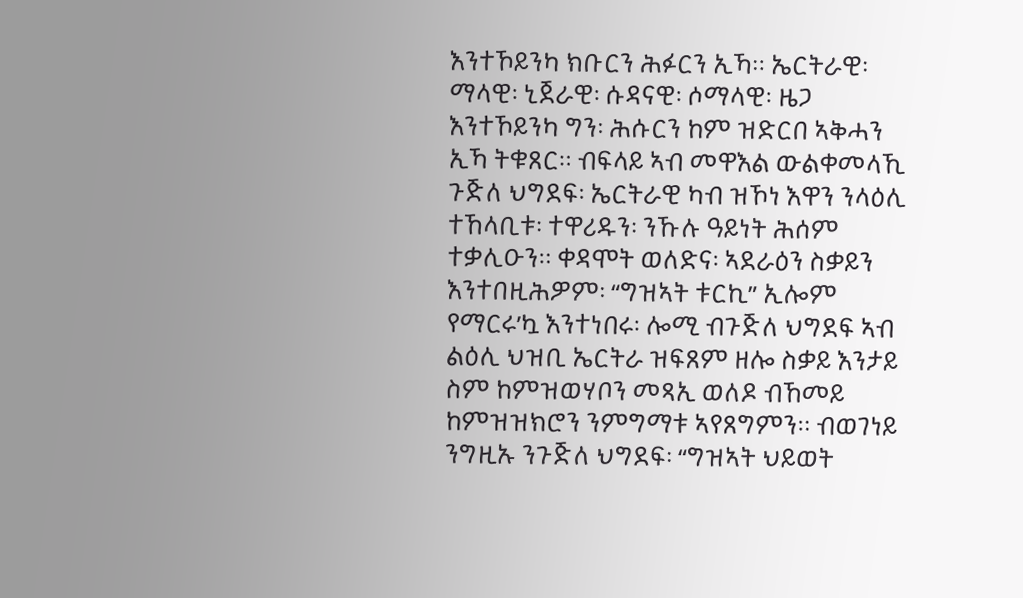እንተኾይንካ ክቡርን ሕፉርን ኢኻ። ኤርትራዊ፡ ማላዊ፡ ኒጀራዊ፡ ሱዳናዊ፡ ሶማላዊ፡ ዜጋ እንተኾይንካ ግን፡ ሕሱርን ከም ዝድርበ ኣቅሓን ኢኻ ትቁጸር። ብፍላይ ኣብ መዋእል ውልቀመላኺ ጉጅለ ህግደፍ፡ ኤርትራዊ ካብ ዝኾነ እዋን ንላዕሊ ተኸላቢቱ፡ ተዋሪዱን፡ ንኹሉ ዓይነት ሕሰም ተቃሊዑን። ቀዳሞት ወለድና፡ ኣደራዕን ስቃይን እንተበዚሕዎም፡ “ግዝኣት ቱርኪ” ኢሎም የማርሩ’ኳ እንተነበሩ፡ ሎሚ ብጉጅለ ህግደፍ ኣብ ልዕሊ ህዝቢ ኤርትራ ዝፍጸም ዘሎ ስቃይ እንታይ ስም ከምዝወሃቦን መጻኢ ወለዶ ብኸመይ ከምዝዝክሮን ንምግማቱ ኣየጸግምን። ብወገነይ ንግዚኡ ንጉጅለ ህግደፍ፡ “ግዝኣት ህይወት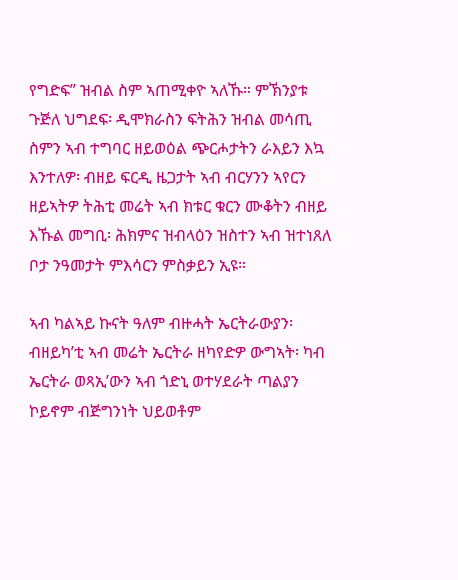የግድፍ” ዝብል ስም ኣጠሚቀዮ ኣለኹ። ምኽንያቱ ጉጅለ ህግደፍ፡ ዲሞክራስን ፍትሕን ዝብል መሳጢ ስምን ኣብ ተግባር ዘይወዕል ጭርሖታትን ራእይን እኳ እንተለዎ፡ ብዘይ ፍርዲ ዜጋታት ኣብ ብርሃንን ኣየርን ዘይኣትዎ ትሕቲ መሬት ኣብ ክቱር ቁርን ሙቆትን ብዘይ እኹል መግቢ፡ ሕክምና ዝብላዕን ዝስተን ኣብ ዝተነጸለ ቦታ ንዓመታት ምእሳርን ምስቃይን ኢዩ።

ኣብ ካልኣይ ኩናት ዓለም ብዙሓት ኤርትራውያን፡ ብዘይካ’ቲ ኣብ መሬት ኤርትራ ዘካየድዎ ውግኣት፡ ካብ ኤርትራ ወጻኢ’ውን ኣብ ጎድኒ ወተሃደራት ጣልያን ኮይኖም ብጅግንነት ህይወቶም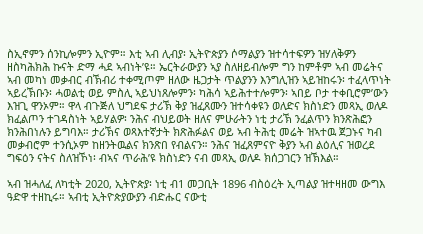ስኢኖምን ሰንኪሎምን ኢዮም። እቲ ኣብ ሊብያ፡ ኢትዮጵያን ሶማልያን ዝተሳተፍዎን ዝሃለቅዎን ዘስካሕክሕ ኩናት ድማ ሓደ ኣብነት’ዩ። ኤርትራውያን ኣያ ስለዘይብሎም ግን ከምቶም ኣብ መሬትና ኣብ መካነ መቃብር ብኽብሪ ተቀሚጦም ዘለው ዜጋታት ጥልያንን እንግሊዝን ኣይዝከሩን፡ ተፈላጥነት ኣይረኽቡን፡ ሓወልቲ ወይ ምስሊ ኣይህነጸሎምን፡ ካሕሳ ኣይሕተተሎምን፡ ኣበይ ቦታ ተቀቢሮም’ውን እዝጊ ዋንኦም። ዋላ ብጉጅለ ህግደፍ ታሪኽ ቅያ ዝፈጸሙን ዝተሳቀዩን ወለድና ክስነድን መጻኢ ወለዶ ክፈልጦን ተገዳስነት ኣይሃልዎ፡ ንሕና ብህይወት ዘለና ምሁራትን ነቲ ታሪኽ ንፈልጥን ክንጽሕፎን ክንሕበነሉን ይግባእ። ታሪኽና ወጻእተኛታት ክጽሕፉልና ወይ ኣብ ትሕቲ መሬት ዝኣተዉ ጀጋኑና ካብ መቃብሮም ተንሲኦም ከዘንትዉልና ክንጽበ የብልናን። ንሕና ዝፈጸምናዮ ቅያን ኣብ ልዕሊና ዝወረደ ግፍዕን ናትና ስለዝኾነ፡ ብኣና ጥራሕ’ዩ ክስነድን ናብ መጻኢ ወለዶ ክሰጋገርን ዝኽእል።

ኣብ ዝሓለፈ ለካቲት 2020, ኢትዮጵያ፡ ነቲ ብ1 መጋቢት 1896 ብስዕረት ኢጣልያ ዝተዛዘመ ውግእ ዓድዋ ተዘኪሩ። ኣብቲ ኢትዮጵያውያን ብድሑር ናውቲ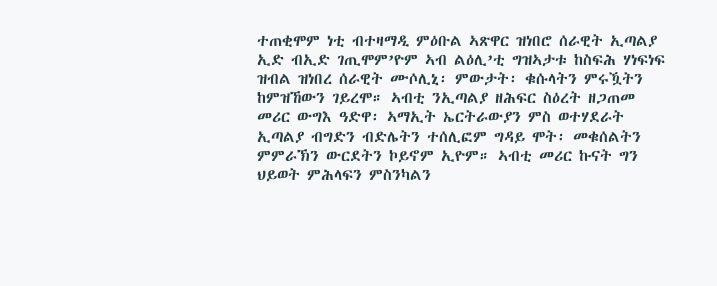ተጠቂሞም ነቲ ብተዛማዲ ምዕቡል ኣጽዋር ዝነበሮ ሰራዊት ኢጣልያ ኢድ ብኢድ ገጢሞም’ዮም ኣብ ልዕሊ’ቲ ግዝኣታቱ ከስፍሕ ሃነፍነፍ ዝብል ዝነበረ ሰራዊት ሙሶሊኒ፡ ምውታት፡ ቁሱላትን ምሩዃትን ከምዝኸውን ገይረሞ። ኣብቲ ንኢጣልያ ዘሕፍር ስዕረት ዘጋጠመ መሪር ውግእ ዓድዋ፡ ኣማኢት ኤርትራውያን ምስ ወተሃደራት ኢጣልያ ብግድን ብድሌትን ተሰሊፎም ግዳይ ሞት፡ መቁሰልትን ምምራኽን ውርደትን ኮይኖም ኢዮም። ኣብቲ መሪር ኩናት ግን ህይወት ምሕላፍን ምስንካልን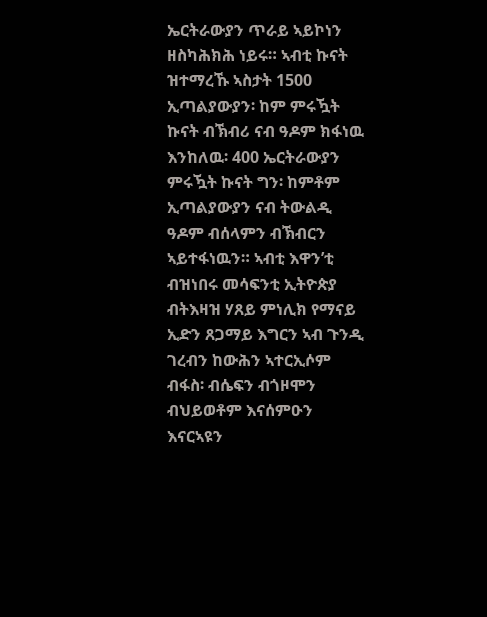ኤርትራውያን ጥራይ ኣይኮነን ዘስካሕክሕ ነይሩ። ኣብቲ ኩናት ዝተማረኹ ኣስታት 1500 ኢጣልያውያን፡ ከም ምሩዃት ኩናት ብኽብሪ ናብ ዓዶም ክፋነዉ እንከለዉ፡ 400 ኤርትራውያን ምሩዃት ኩናት ግን፡ ከምቶም ኢጣልያውያን ናብ ትውልዲ ዓዶም ብሰላምን ብኽብርን ኣይተፋነዉን። ኣብቲ እዋን’ቲ ብዝነበሩ መሳፍንቲ ኢትዮጵያ ብትእዛዝ ሃጸይ ምነሊክ የማናይ ኢድን ጸጋማይ እግርን ኣብ ጉንዲ ገረብን ከውሕን ኣተርኢሶም ብፋስ፡ ብሴፍን ብጎዞሞን ብህይወቶም እናሰምዑን እናርኣዩን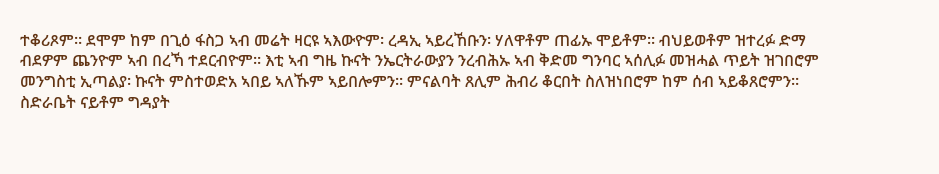ተቆሪጾም። ደሞም ከም በጊዕ ፋስጋ ኣብ መሬት ዛርዩ ኣእውዮም፡ ረዳኢ ኣይረኸቡን፡ ሃለዋቶም ጠፊኡ ሞይቶም፡፡ ብህይወቶም ዝተረፉ ድማ ብደዎም ጨንዮም ኣብ በረኻ ተደርብዮም። እቲ ኣብ ግዜ ኩናት ንኤርትራውያን ንረብሕኡ ኣብ ቅድመ ግንባር ኣሰሊፉ መዝሓል ጥይት ዝገበሮም መንግስቲ ኢጣልያ፡ ኩናት ምስተወድአ ኣበይ ኣለኹም ኣይበሎምን። ምናልባት ጸሊም ሕብሪ ቆርበት ስለዝነበሮም ከም ሰብ ኣይቆጸሮምን። ስድራቤት ናይቶም ግዳያት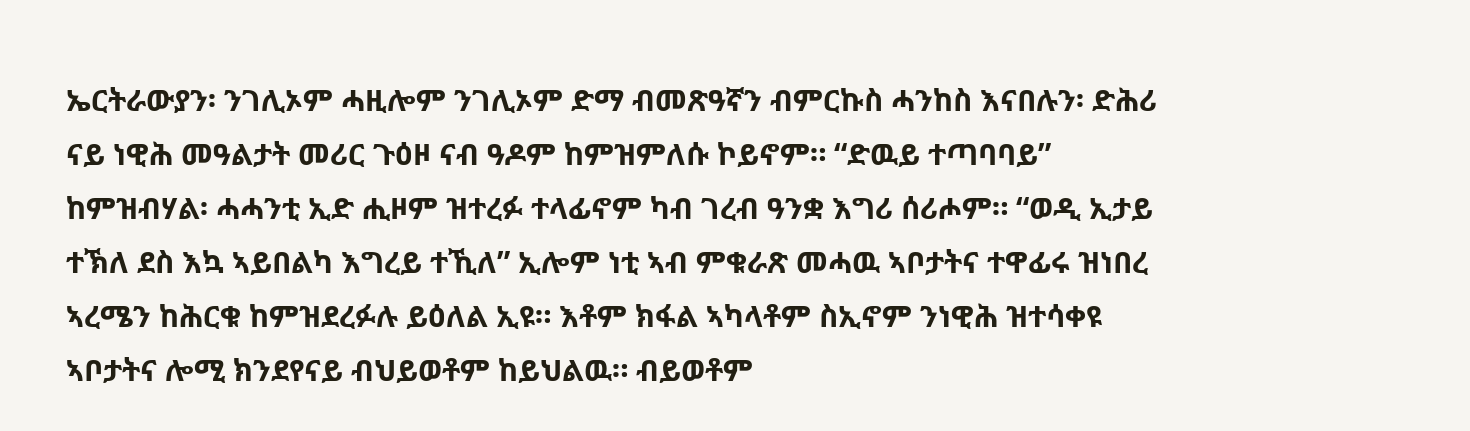ኤርትራውያን፡ ንገሊኦም ሓዚሎም ንገሊኦም ድማ ብመጽዓኛን ብምርኩስ ሓንከስ እናበሉን፡ ድሕሪ ናይ ነዊሕ መዓልታት መሪር ጉዕዞ ናብ ዓዶም ከምዝምለሱ ኮይኖም። “ድዉይ ተጣባባይ” ከምዝብሃል፡ ሓሓንቲ ኢድ ሒዞም ዝተረፉ ተላፊኖም ካብ ገረብ ዓንቋ እግሪ ሰሪሖም። “ወዲ ኢታይ ተኽለ ደስ እኳ ኣይበልካ እግረይ ተኺለ” ኢሎም ነቲ ኣብ ምቁራጽ መሓዉ ኣቦታትና ተዋፊሩ ዝነበረ ኣረሜን ከሕርቁ ከምዝደረፉሉ ይዕለል ኢዩ። እቶም ክፋል ኣካላቶም ስኢኖም ንነዊሕ ዝተሳቀዩ ኣቦታትና ሎሚ ክንደየናይ ብህይወቶም ከይህልዉ። ብይወቶም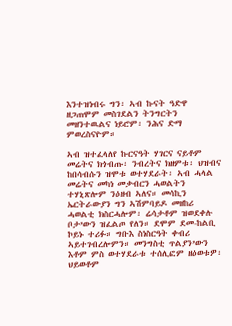እንተዝነብሩ ግን፡ ኣብ ኩናት ዓድዋ ዘጋጠሞም መስገደልን ትንግርትን መዘንተዉልና ነይሮም፡ ንሕና ድማ ምወረስናዮም።

ኣብ ዝተፈላለየ ኩርናዓት ሃገርና ናይቶም መሬትና ክጎብጡ፡ ንብረትና ክዘምቱ፡ ህዝብና ከበሳብሱን ዝሞቱ ወተሃደራት፡ ኣብ ሓላል መሬትና መካነ መቃብርን ሓወልትን ተሃኒጽሎም ንዕዘብ ኣለና። መሳኪን ኤርትራውያን ግን ኣሽምባይዶ መዘከሪ ሓወልቲ ክስርሓሎም፡ ሬሳታቶም ዝወደቀሉ ቦታ’ውን ዝፈልጦ የለን። ደሞም ደመ-ከልቢ ኮይኑ ተሪፉ። ግቡእ ስነስርዓት ቀብሪ ኣይተገብረሎምን። መንግስቲ ጥልያን’ውን እቶም ምስ ወተሃደራቱ ተሰሊፎም ዘዕወቱዎ፡ ህይወቶም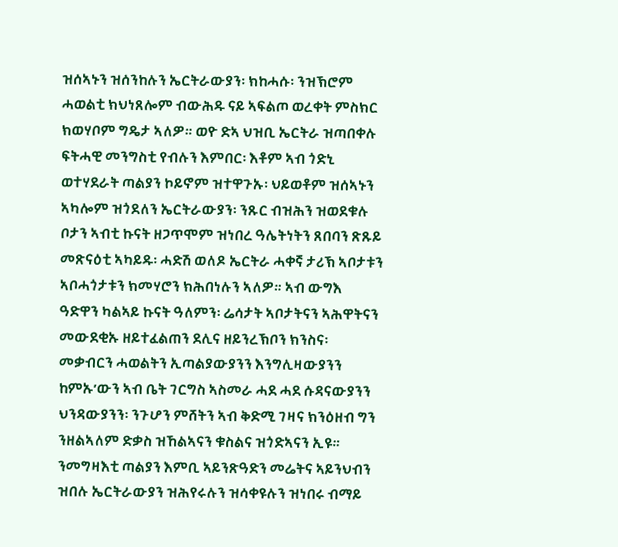ዝሰኣኑን ዝሰንከሉን ኤርትራውያን፡ ክከሓሱ፡ ንዝኽሮም ሓወልቲ ክህነጸሎም ብውሕዱ ናይ ኣፍልጦ ወረቀት ምስክር ክወሃቦም ግዴታ ኣለዎ። ወዮ ድኣ ህዝቢ ኤርትራ ዝጣበቀሉ ፍትሓዊ መንግስቲ የብሉን እምበር፡ እቶም ኣብ ጎድኒ ወተሃደራት ጣልያን ኮይኖም ዝተዋጉኡ፡ ህይወቶም ዝሰኣኑን ኣካሎም ዝጎደለን ኤርትራውያን፡ ንጹር ብዝሕን ዝወደቁሉ ቦታን ኣብቲ ኩናት ዘጋጥሞም ዝነበረ ዓሌትነትን ጸበባን ጽጹይ መጽናዕቲ ኣካይዱ፡ ሓድሽ ወለዶ ኤርትራ ሓቀኛ ታሪኽ ኣቦታቱን ኣቦሓጎታቱን ክመሃሮን ክሕበነሉን ኣለዎ። ኣብ ውግእ ዓድዋን ካልኣይ ኩናት ዓለምን፡ ሬሳታት ኣቦታትናን ኣሕዋትናን መውደቂኡ ዘይተፈልጠን ደሊና ዘይንረኽቦን ክንስና፡ መቃብርን ሓወልትን ኢጣልያውያንን እንግሊዛውያንን ከምኡ’ውን ኣብ ቤት ገርግስ ኣስመራ ሓደ ሓደ ሱዳናውያንን ህንዳውያንን፡ ንጉሆን ምሸትን ኣብ ቅድሚ ገዛና ክንዕዘብ ግን ንዘልኣለም ድቃስ ዝኸልኣናን ቁስልና ዝጎድኣናን ኢዩ። ንመግዛእቲ ጣልያን እምቢ ኣይንጽዓድን መሬትና ኣይንህብን ዝበሉ ኤርትራውያን ዝሕየሩሉን ዝሳቀዩሉን ዝነበሩ ብማይ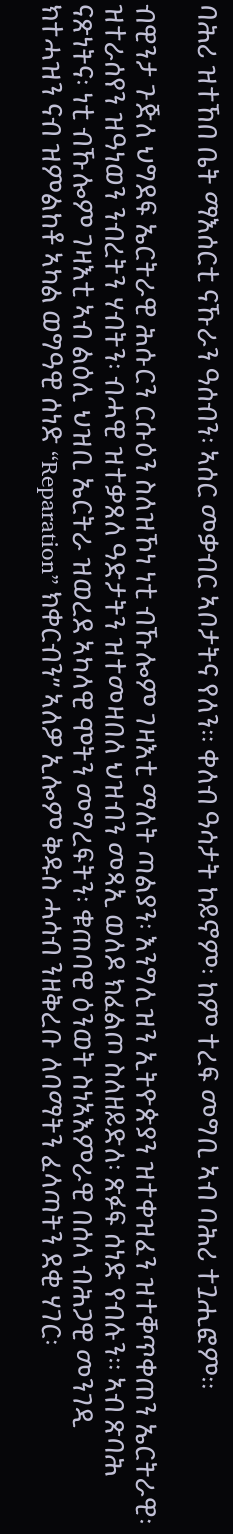ባሕሪ ዝተኸበ ቤት ማእሰርቲ ናኹራን ዓሰብን፡ ኣሰር መቃብር ኣቦታትና የለን። ቀለብ ዓሳታት ኮይኖም፡ ከም ተረፍ መግቢ ኣብ ባሕሪ ተጓሒፎም።

ብዊንታ ጉጅለ ህግደፍ ኤርትራዊ ሕሱርን ርሱዕን ስለዝኾነ ነቲ ብኹሎም ገዛእቲ ማለት ጣልያን፡ እንግሊዝን ኢትዮጵያን ዝተቀዝፈን ዝተቐጥቀጠን ኤርትራዊ፡ ዝተራሰየን ዝዓነወን ንብረትን ሃብትን፡ ብሓዊ ዝተቃጸለ ዓድታትን ዝተመዛበለ ህዝብን መጻኢ ወለዶ ክፈልጦ ስለዘይድለ፡ ጽፉፍ ሰነድ የብሉን። ኣብ ጽባሕ ናጽነትና፡ ነቲ ብኹሎም ገዛእቲ ኣብ ልዕሊ ህዝቢ ኤርትራ ዝወረደ ኣካላዊ ሞትን መግረፍትን፡ ቁጠባዊ ዕንወት ስነኣእምራዊ በሰላ ብሕጋዊ መንገዲ ክተሓዝን ናብ ዝምልከቶ ኣካል ወግዓዊ ሰነድ “Reparation” ክቀርብን” ኣለዎ ኢሎም ቅዱስ ሓሳብ ንዘቅረቡ ለባማትን ፈላጣትን ደቂ ሃገር፡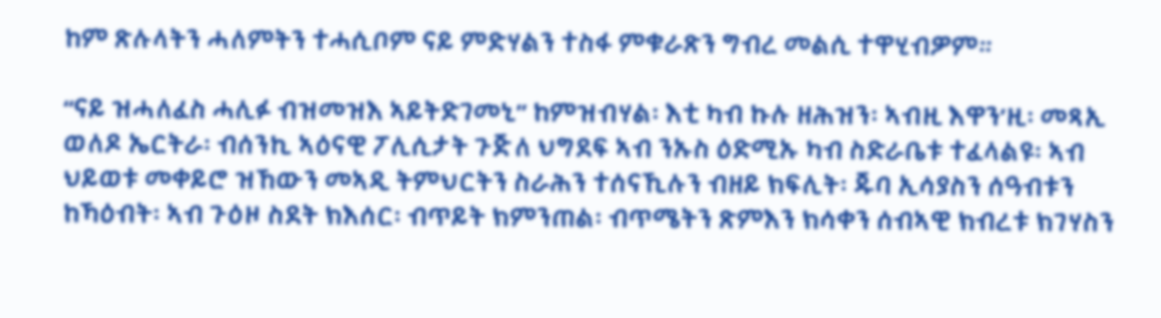ከም ጽሉላትን ሓለምትን ተሓሲቦም ናይ ምድሃልን ተስፋ ምቁራጽን ግብረ መልሲ ተዋሂብዎም።

“ናይ ዝሓለፈስ ሓሊፉ ብዝመዝእ ኣይትድገመኒ” ከምዝብሃል፡ እቲ ካብ ኩሉ ዘሕዝን፡ ኣብዚ እዋን’ዚ፡ መጻኢ ወለዶ ኤርትራ፡ ብሰንኪ ኣዕናዊ ፖሊሲታት ጉጅለ ህግደፍ ኣብ ንኡስ ዕድሚኡ ካብ ስድራቤቱ ተፈላልዩ፡ ኣብ ህይወቱ መቀይሮ ዝኸውን መኣዲ ትምህርትን ስራሕን ተሰናኺሉን ብዘይ ክፍሊት፡ ጁባ ኢሳያስን ሰዓብቱን ከኻዕብት፡ ኣብ ጉዕዞ ስደት ክእሰር፡ ብጥይት ክምንጠል፡ ብጥሜትን ጽምእን ክሳቀን ሰብኣዊ ክብረቱ ክገሃስን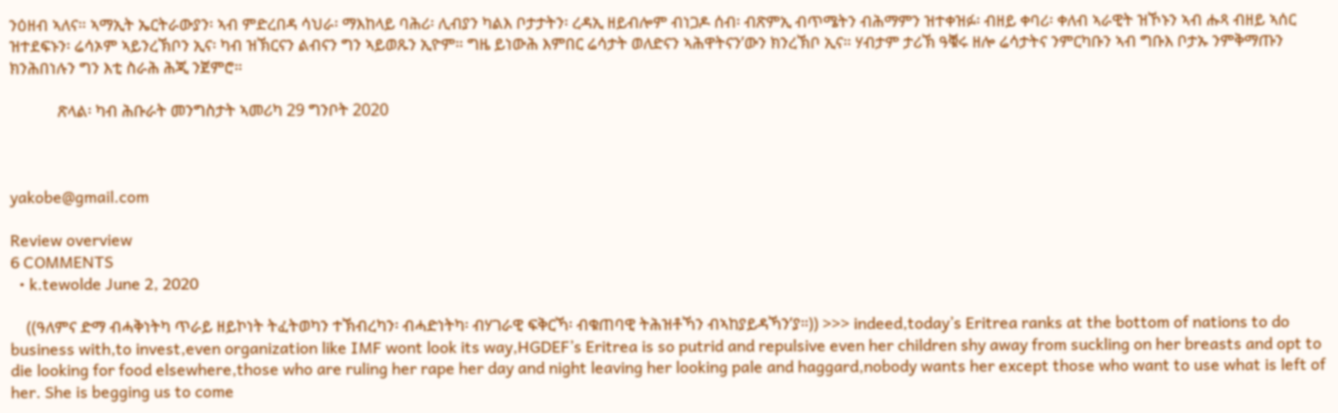ንዕዘብ ኣለና። ኣማኢት ኤርትራውያን፡ ኣብ ምድረበዳ ሳህራ፡ ማእከላይ ባሕሪ፡ ሊብያን ካልእ ቦታታትን፡ ረዳኢ ዘይብሎም ብነጋዶ ሰብ፡ ብጽምኢ ብጥሜትን ብሕማምን ዝተቀዝፉ፡ ብዘይ ቀባሪ፡ ቀለብ ኣራዊት ዝኾኑን ኣብ ሑጻ ብዘይ ኣሰር ዝተደፍኑን፡ ሬሳኦም ኣይንረኽቦን ኢና፡ ካብ ዝኽርናን ልብናን ግን ኣይወጹን ኢዮም። ግዜ ይነውሕ እምበር ሬሳታት ወለድናን ኣሕዋትናን’ውን ክንረኽቦ ኢና። ሃብታም ታሪኽ ዓቑሩ ዘሎ ሬሳታትና ንምርካቡን ኣብ ግቡእ ቦታኡ ንምቅማጡን ክንሕበነሉን ግን እቲ ስራሕ ሕጂ ንጀምሮ።

            ጽላል፡ ካብ ሕቡራት መንግስታት ኣመሪካ 29 ግንቦት 2020



yakobe@gmail.com

Review overview
6 COMMENTS
  • k.tewolde June 2, 2020

    ((ዓለምና ድማ ብሓቅነትካ ጥራይ ዘይኮነት ትፈትወካን ተኽብረካን፡ ብሓድነትካ፡ ብሃገራዊ ፍቅርኻ፡ ብቁጠባዊ ትሕዝቶኻን ብኣከያይዳኻን’ያ።)) >>> indeed,today’s Eritrea ranks at the bottom of nations to do business with,to invest,even organization like IMF wont look its way,HGDEF’s Eritrea is so putrid and repulsive even her children shy away from suckling on her breasts and opt to die looking for food elsewhere,those who are ruling her rape her day and night leaving her looking pale and haggard,nobody wants her except those who want to use what is left of her. She is begging us to come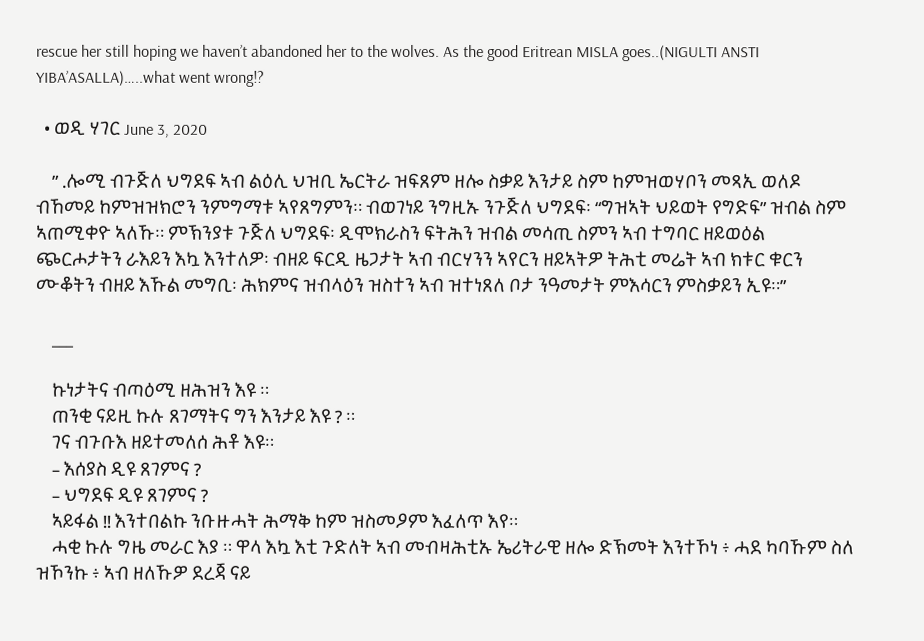rescue her still hoping we haven’t abandoned her to the wolves. As the good Eritrean MISLA goes..(NIGULTI ANSTI YIBA’ASALLA)…..what went wrong!?

  • ወዲ ሃገር June 3, 2020

    ” .ሎሚ ብጉጅለ ህግደፍ ኣብ ልዕሊ ህዝቢ ኤርትራ ዝፍጸም ዘሎ ስቃይ እንታይ ስም ከምዝወሃቦን መጻኢ ወለዶ ብኸመይ ከምዝዝክሮን ንምግማቱ ኣየጸግምን። ብወገነይ ንግዚኡ ንጉጅለ ህግደፍ፡ “ግዝኣት ህይወት የግድፍ” ዝብል ስም ኣጠሚቀዮ ኣለኹ። ምኽንያቱ ጉጅለ ህግደፍ፡ ዲሞክራስን ፍትሕን ዝብል መሳጢ ስምን ኣብ ተግባር ዘይወዕል ጭርሖታትን ራእይን እኳ እንተለዎ፡ ብዘይ ፍርዲ ዜጋታት ኣብ ብርሃንን ኣየርን ዘይኣትዎ ትሕቲ መሬት ኣብ ክቱር ቁርን ሙቆትን ብዘይ እኹል መግቢ፡ ሕክምና ዝብላዕን ዝስተን ኣብ ዝተነጸለ ቦታ ንዓመታት ምእሳርን ምስቃይን ኢዩ።”

    ___

    ኩነታትና ብጣዕሚ ዘሕዝን እዩ ።
    ጠንቂ ናይዚ ኩሉ ጸገማትና ግን እንታይ እዩ ? ።
    ገና ብጉቡእ ዘይተመለሰ ሕቶ እዩ።
    – እሰያስ ዲዩ ጸገምና ?
    – ህግደፍ ዲዩ ጸገምና ?
    ኣይፋል !! እንተበልኩ ንቡዙሓት ሕማቅ ከም ዝስመዖም እፈለጥ እየ።
    ሓቂ ኩሉ ግዜ መራር እያ ። ዋላ እኳ እቲ ጉድለት ኣብ መብዛሕቲኡ ኤሪትራዊ ዘሎ ድኽመት እንተኾነ ፥ ሓደ ካባኹም ስለ ዝኾንኩ ፥ ኣብ ዘለኹዎ ደረጃ ናይ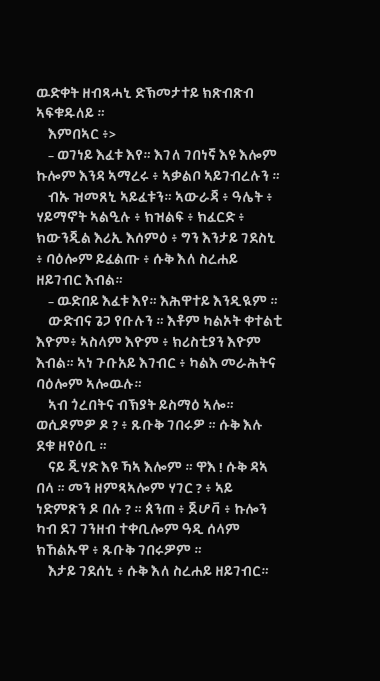ዉድቀት ዘብጻሓኒ ድኽመታተይ ክጽብጽብ ኣፍቁዱለይ ።
    እምበኣር ፥>
    – ወገነይ እፈቱ እየ። እገለ ገበነኛ እዩ እሎም ኩሎም እንዳ ኣማረሩ ፥ ኣቃልቦ ኣይገብረሉን ።
    ብኡ ዝመጸኒ ኣይፈቱን። ኣውራጃ ፥ ዓሌት ፥ ሃይማኖት ኣልዒሉ ፥ ክዝልፍ ፥ ክፈርድ ፥ ክውንጂል እሪኢ እሰምዕ ፥ ግን እንታይ ገደስኒ ፥ ባዕሎም ይፈልጡ ፥ ሱቅ እለ ስረሐይ ዘይገብር እብል።
    – ዉድበይ እፈቱ እየ። እሕዋተይ እንዲዪም ።
    ውድብና ጌጋ የቡሉን ። እቶም ካልኦት ቀተልቲ እዮም፥ ኣስላም እዮም ፥ ክሪስቲያን እዮም እብል። ኣነ ጉቡአይ እገብር ፥ ካልእ መራሕትና ባዕሎም ኣሎዉሉ።
    ኣብ ጎረበትና ብኽያት ይስማዕ ኣሎ። ወሲዶምዎ ዶ ? ፥ ጹቡቅ ገበሩዎ ። ሱቅ እሉ ደቁ ዘየዕቢ ።
    ናይ ጂሃድ እዩ ኻኣ እሎም ። ዋእ ! ሱቅ ዳኣ በላ ። መን ዘምጻኣሎም ሃገር ? ፥ ኣይ ነድምጽን ዶ በሉ ? ። ጰንጠ ፥ ጀሆቫ ፥ ኩሎን ካብ ደገ ገንዘብ ተቀቢሎም ዓዲ ሰላም ክኸልኡዋ ፥ ጹቡቅ ገበሩዎም ።
    እታይ ገደሰኒ ፥ ሱቅ እለ ስረሐይ ዘይገብር።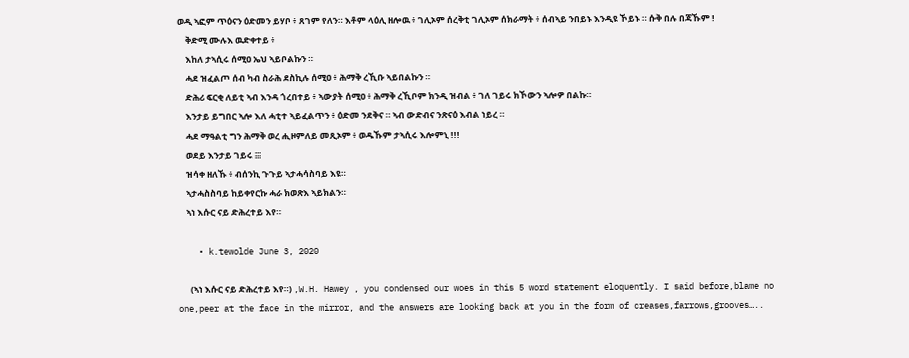ወዲ ኣፎም ጥዕናን ዕድመን ይሃቦ ፥ ጸገም የለን። እቶም ላዕሊ ዘሎዉ ፥ ገሊኦም ሰረቅቲ ገሊኦም ሰክራማት ፥ ሰብኣይ ንበይኑ እንዲዩ ኾይኑ ። ሱቅ በሉ በጃኹም !
    ቅድሚ ሙሉእ ዉድቀተይ ፥
    እከለ ታኣሲሩ ሰሚዐ ኤህ ኣይቦልኩን ።
    ሓደ ዝፈልጦ ሰብ ካብ ስራሕ ደስኪሉ ሰሚዐ ፥ ሕማቅ ረኺቡ ኣይበልኩን ።
    ድሕሪ ፍርቂ ለይቲ ኣብ እንዳ ጎረበተይ ፥ ኣውያት ሰሚዐ ፥ ሕማቅ ረኺቦም ክንዲ ዝብል ፥ ገለ ገይሩ ክኾውን ኣሎዎ በልኩ።
    እንታይ ይግበር ኣሎ እለ ሓቲተ ኣይፈልጥን ፥ ዕድመ ንደቅና ። ኣብ ውድብና ንጽናዕ እብል ነይረ ።
    ሓደ ማዓልቲ ግን ሕማቅ ወረ ሒዞምለይ መጺኦም ፥ ወዱኹም ታኣሲሩ እሎምኒ !!!
    ወደይ እንታይ ገይሩ ፧፧፧
    ዝሳቀ ዘለኹ ፥ ብሰንኪ ጉጉይ ኣታሓሳስባይ እዩ።
    ኣታሓስስባይ ከይቀየርኩ ሓራ ክወጽእ ኣይክልን።
    ኣነ እሱር ናይ ድሕረተይ እየ።

    • k.tewolde June 3, 2020

      (ኣነ እሱር ናይ ድሕረተይ እየ።) ,W.H. Hawey , you condensed our woes in this 5 word statement eloquently. I said before,blame no one,peer at the face in the mirror, and the answers are looking back at you in the form of creases,farrows,grooves…..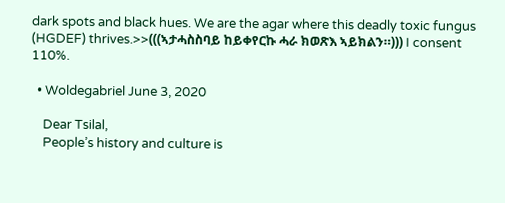dark spots and black hues. We are the agar where this deadly toxic fungus (HGDEF) thrives.>>(((ኣታሓስስባይ ከይቀየርኩ ሓራ ክወጽእ ኣይክልን።))) I consent 110%.

  • Woldegabriel June 3, 2020

    Dear Tsilal,
    People’s history and culture is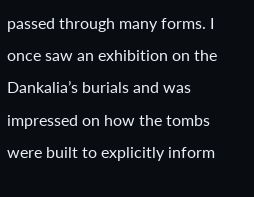passed through many forms. I once saw an exhibition on the Dankalia’s burials and was impressed on how the tombs were built to explicitly inform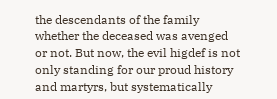the descendants of the family whether the deceased was avenged or not. But now, the evil higdef is not only standing for our proud history and martyrs, but systematically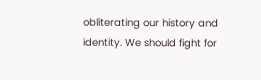obliterating our history and identity. We should fight for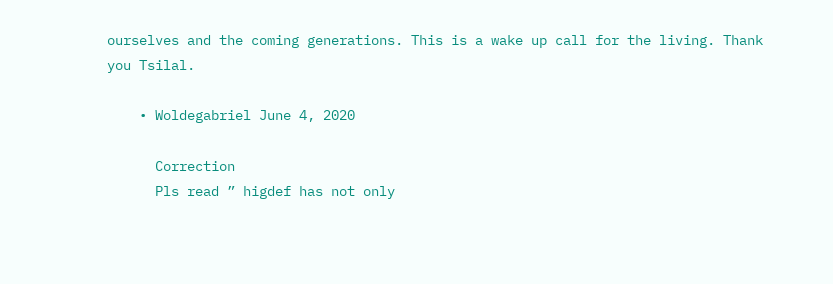ourselves and the coming generations. This is a wake up call for the living. Thank you Tsilal.

    • Woldegabriel June 4, 2020

      Correction
      Pls read ” higdef has not only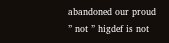abandoned our proud ” not ” higdef is not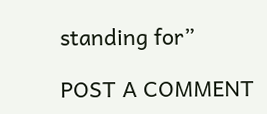standing for”

POST A COMMENT